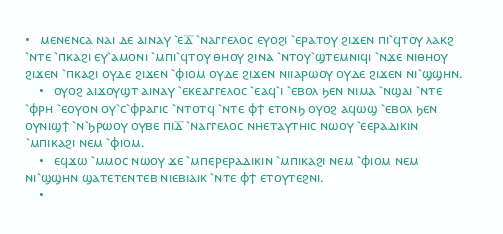•   ⲙⲉⲛⲉⲛⲥⲁ ⲛⲁⲓ ⲇⲉ ⲁⲓⲛⲁⲩ ⳿ⲉⲇ̅ ⳿ⲛⲁⲅⲅⲉⲗⲟⲥ ⲉⲩⲟϩⲓ ⳿ⲉⲣⲁⲧⲟⲩ ϩⲓϫⲉⲛ ⲡⲓ⳿ϥⲧⲟⲩ ⲗⲁⲕϩ ⳿ⲛⲧⲉ ⳿ⲡⲕⲁϩⲓ ⲉⲩ⳿ⲁⲙⲟⲛⲓ ⳿ⲙⲡⲓ⳿ϥⲧⲟⲩ ⲑⲏⲟⲩ ϩⲓⲛⲁ ⳿ⲛⲧⲟⲩ⳿ϣⲧⲉⲙⲛⲓϥⲓ ⳿ⲛϫⲉ ⲛⲓⲑⲏⲟⲩ ϩⲓϫⲉⲛ ⳿ⲡⲕⲁϩⲓ ⲟⲩⲇⲉ ϩⲓϫⲉⲛ ⳿ⲫⲓⲟⲙ ⲟⲩⲇⲉ ϩⲓϫⲉⲛ ⲛⲓⲓⲁⲣⲱⲟⲩ ⲟⲩⲇⲉ ϩⲓϫⲉⲛ ⲛⲓ⳿ϣϣⲏⲛ.
    •   ⲟⲩⲟϩ ⲁⲓϫⲟⲩϣⲧ ⲁⲓⲛⲁⲩ ⳿ⲉⲕⲉⲁⲅⲅⲉⲗⲟⲥ ⳿ⲉⲁϥ⳿ⲓ ⳿ⲉⲃⲟⲗ ϧⲉⲛ ⲛⲓⲙⲁ ⳿ⲛϣⲁⲓ ⳿ⲛⲧⲉ ⳿ⲫⲣⲏ ⳿ⲉⲟⲩⲟⲛ ⲟⲩ⳿ⲥ⳿ⲫⲣⲁⲅⲓⲥ ⳿ⲛⲧⲟⲧϥ ⳿ⲛⲧⲉ ⲫϯ ⲉⲧⲟⲛϧ ⲟⲩⲟϩ ⲁϥⲱϣ ⳿ⲉⲃⲟⲗ ϧⲉⲛ ⲟⲩⲛⲓϣϯ ⳿ⲛ⳿ϧⲣⲱⲟⲩ ⲟⲩⲃⲉ ⲡⲓⲇ̅ ⳿ⲛⲁⲅⲅⲉⲗⲟⲥ ⲛⲏⲉⲧⲁⲩⲧⲏⲓⲥ ⲛⲱⲟⲩ ⳿ⲉⲉⲣⲁⲇⲓⲕⲓⲛ ⳿ⲙⲡⲓⲕⲁϩⲓ ⲛⲉⲙ ⳿ⲫⲓⲟⲙ.
    •   ⲉϥϫⲱ ⳿ⲙⲙⲟⲥ ⲛⲱⲟⲩ ϫⲉ ⳿ⲙⲡⲉⲣⲉⲣⲁⲇⲓⲕⲓⲛ ⳿ⲙⲡⲓⲕⲁϩⲓ ⲛⲉⲙ ⳿ⲫⲓⲟⲙ ⲛⲉⲙ ⲛⲓ⳿ϣϣⲏⲛ ϣⲁⲧⲉⲧⲉⲛⲧⲉⲃ ⲛⲓⲉⲃⲓⲁⲓⲕ ⳿ⲛⲧⲉ ⲫϯ ⲉⲧⲟⲩⲧⲉϩⲛⲓ.
    •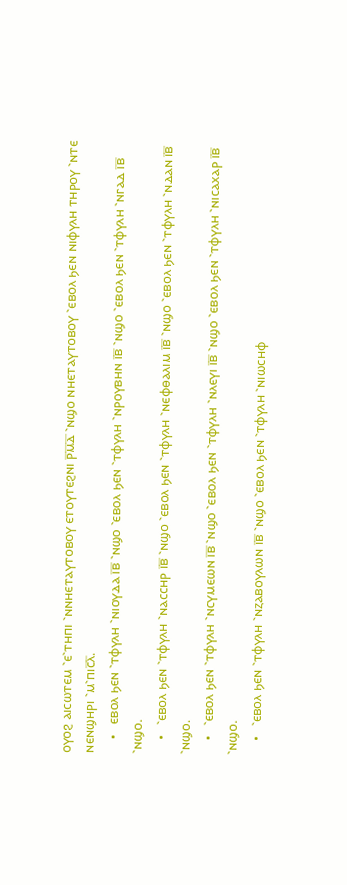ⲟⲩⲟϩ ⲁⲓⲥⲱⲧⲉⲙ ⳿ⲉ⳿ⲧⲏⲡⲓ ⳿ⲛⲛⲏⲉⲧⲁⲩⲧⲟⲃⲟⲩ ⲉⲧⲟⲩⲧⲉϩⲛⲓ ⲣ̅ⲙ̅ⲇ̅ ⳿ⲛϣⲟ ⲛⲏⲉⲧⲁⲩⲧⲟⲃⲟⲩ ⳿ⲉⲃⲟⲗ ϧⲉⲛ ⲛⲓⲫⲩⲗⲏ ⲧⲏⲣⲟⲩ ⳿ⲛⲧⲉ ⲛⲉⲛϣⲏⲣⲓ ⳿ⲙ⳿ⲡⲓⲥ̅ⲗ̅.
    •   ⲉⲃⲟⲗ ϧⲉⲛ ⳿ⲧⲫⲩⲗⲏ ⳿ⲛⲓⲟⲩⲇⲁ ⲓ̅ⲃ̅ ⳿ⲛϣⲟ ⳿ⲉⲃⲟⲗ ϧⲉⲛ ⳿ⲧⲫⲩⲗⲏ ⳿ⲛⲣⲟⲩⲃⲏⲛ ⲓ̅ⲃ̅ ⳿ⲛϣⲟ ⳿ⲉⲃⲟⲗ ϧⲉⲛ ⳿ⲧⲫⲩⲗⲏ ⳿ⲛⲅⲁⲇ ⲓ̅ⲃ̅ ⳿ⲛϣⲟ.
    •   ⳿ⲉⲃⲟⲗ ϧⲉⲛ ⳿ⲧⲫⲩⲗⲏ ⳿ⲛⲁⲥⲥⲏⲣ ⲓ̅ⲃ̅ ⳿ⲛϣⲟ ⳿ⲉⲃⲟⲗ ϧⲉⲛ ⳿ⲧⲫⲩⲗⲏ ⳿ⲛⲉⲫⲑⲁⲗⲓⲙ ⲓ̅ⲃ̅ ⳿ⲛϣⲟ ⳿ⲉⲃⲟⲗ ϧⲉⲛ ⳿ⲧⲫⲩⲗⲏ ⳿ⲛⲇⲁⲛ ⲓ̅ⲃ̅ ⳿ⲛϣⲟ.
    •   ⳿ⲉⲃⲟⲗ ϧⲉⲛ ⳿ⲧⲫⲩⲗⲏ ⳿ⲛⲥⲩⲙⲉⲱⲛ ⲓ̅ⲃ̅ ⳿ⲛϣⲟ ⳿ⲉⲃⲟⲗ ϧⲉⲛ ⳿ⲧⲫⲩⲗⲏ ⳿ⲛⲗⲉⲩⲓ ⲓ̅ⲃ̅ ⳿ⲛϣⲟ ⳿ⲉⲃⲟⲗ ϧⲉⲛ ⳿ⲧⲫⲩⲗⲏ ⳿ⲛⲓⲥⲁⲭⲁⲣ ⲓ̅ⲃ̅ ⳿ⲛϣⲟ.
    •   ⳿ⲉⲃⲟⲗ ϧⲉⲛ ⳿ⲧⲫⲩⲗⲏ ⳿ⲛⲍⲁⲃⲟⲩⲗⲱⲛ ⲓ̅ⲃ̅ ⳿ⲛϣⲟ ⳿ⲉⲃⲟⲗ ϧⲉⲛ ⳿ⲧⲫⲩⲗⲏ ⳿ⲛⲓⲱⲥⲏⲫ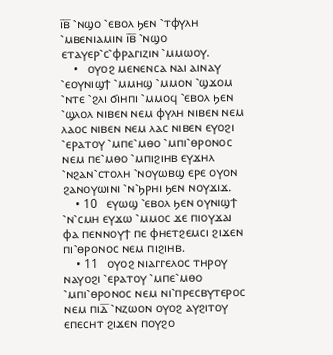ⲓ̅ⲃ̅ ⳿ⲛϣⲟ ⳿ⲉⲃⲟⲗ ϧⲉⲛ ⳿ⲧⲫⲩⲗⲏ ⳿ⲙⲃⲉⲛⲓⲁⲙⲓⲛ ⲓ̅ⲃ̅ ⳿ⲛϣⲟ ⲉⲧⲁⲩⲉⲣ⳿ⲥ⳿ⲫⲣⲁⲅⲓⲍⲓⲛ ⳿ⲙⲙⲱⲟⲩ.
    •   ⲟⲩⲟϩ ⲙⲉⲛⲉⲛⲥⲁ ⲛⲁⲓ ⲁⲓⲛⲁⲩ ⳿ⲉⲟⲩⲛⲓϣϯ ⳿ⲙⲙⲏϣ ⳿ⲙⲙⲟⲛ ⳿ϣϫⲟⲙ ⳿ⲛⲧⲉ ⳿ϩⲗⲓ ϭⲓⲏⲡⲓ ⳿ⲙⲙⲟϥ ⳿ⲉⲃⲟⲗ ϧⲉⲛ ⳿ϣⲗⲟⲗ ⲛⲓⲃⲉⲛ ⲛⲉⲙ ⲫⲩⲗⲏ ⲛⲓⲃⲉⲛ ⲛⲉⲙ ⲗⲁⲟⲥ ⲛⲓⲃⲉⲛ ⲛⲉⲙ ⲗⲁⲥ ⲛⲓⲃⲉⲛ ⲉⲩⲟϩⲓ ⳿ⲉⲣⲁⲧⲟⲩ ⳿ⲙⲡⲉ⳿ⲙⲑⲟ ⳿ⲙⲡⲓ⳿ⲑⲣⲟⲛⲟⲥ ⲛⲉⲙ ⲡⲉ⳿ⲙⲑⲟ ⳿ⲙⲡⲓϩⲓⲏⲃ ⲉⲩϫⲏⲗ ⳿ⲛϩⲁⲛ⳿ⲥⲧⲟⲗⲏ ⳿ⲛⲟⲩⲱⲃϣ ⲉⲣⲉ ⲟⲩⲟⲛ ϩⲁⲛⲟⲩⲱⲓⲛⲓ ⳿ⲛ⳿ϧⲣⲏⲓ ϧⲉⲛ ⲛⲟⲩϫⲓϫ.
    • 10   ⲉⲩⲱϣ ⳿ⲉⲃⲟⲗ ϧⲉⲛ ⲟⲩⲛⲓϣϯ ⳿ⲛ⳿ⲥⲙⲏ ⲉⲩϫⲱ ⳿ⲙⲙⲟⲥ ϫⲉ ⲡⲓⲟⲩϫⲁⲓ ⲫⲁ ⲡⲉⲛⲛⲟⲩϯ ⲡⲉ ⲫⲏⲉⲧϩⲉⲙⲥⲓ ϩⲓϫⲉⲛ ⲡⲓ⳿ⲑⲣⲟⲛⲟⲥ ⲛⲉⲙ ⲡⲓϩⲓⲏⲃ.
    • 11   ⲟⲩⲟϩ ⲛⲓⲁⲅⲅⲉⲗⲟⲥ ⲧⲏⲣⲟⲩ ⲛⲁⲩⲟϩⲓ ⳿ⲉⲣⲁⲧⲟⲩ ⳿ⲙⲡⲉ⳿ⲙⲑⲟ ⳿ⲙⲡⲓ⳿ⲑⲣⲟⲛⲟⲥ ⲛⲉⲙ ⲛⲓ⳿ⲡⲣⲉⲥⲃⲩⲧⲉⲣⲟⲥ ⲛⲉⲙ ⲡⲓⲇ̅ ⳿ⲛⲍⲱⲟⲛ ⲟⲩⲟϩ ⲁⲩϩⲓⲧⲟⲩ ⲉⲡⲉⲥⲏⲧ ϩⲓϫⲉⲛ ⲡⲟⲩϩⲟ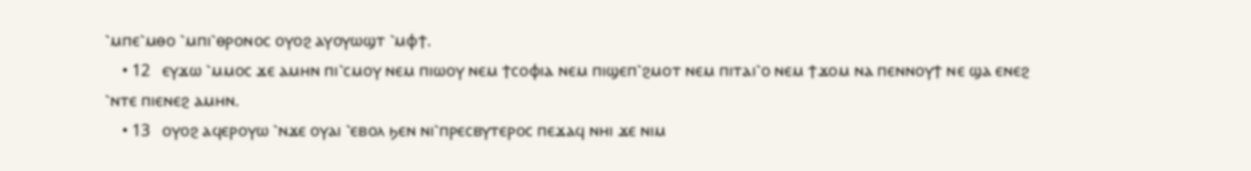⳿ⲙⲡⲉ⳿ⲙⲑⲟ ⳿ⲙⲡⲓ⳿ⲑⲣⲟⲛⲟⲥ ⲟⲩⲟϩ ⲁⲩⲟⲩⲱϣⲧ ⳿ⲙⲫϯ.
    • 12   ⲉⲩϫⲱ ⳿ⲙⲙⲟⲥ ϫⲉ ⲁⲙⲏⲛ ⲡⲓ⳿ⲥⲙⲟⲩ ⲛⲉⲙ ⲡⲓⲱⲟⲩ ⲛⲉⲙ ϯⲥⲟⲫⲓⲁ ⲛⲉⲙ ⲡⲓϣⲉⲡ⳿ϩⲙⲟⲧ ⲛⲉⲙ ⲡⲓⲧⲁⲓ⳿ⲟ ⲛⲉⲙ ϯϫⲟⲙ ⲛⲁ ⲡⲉⲛⲛⲟⲩϯ ⲛⲉ ϣⲁ ⲉⲛⲉϩ ⳿ⲛⲧⲉ ⲡⲓⲉⲛⲉϩ ⲁⲙⲏⲛ.
    • 13   ⲟⲩⲟϩ ⲁϥⲉⲣⲟⲩⲱ ⳿ⲛϫⲉ ⲟⲩⲁⲓ ⳿ⲉⲃⲟⲗ ϧⲉⲛ ⲛⲓ⳿ⲡⲣⲉⲥⲃⲩⲧⲉⲣⲟⲥ ⲡⲉϫⲁϥ ⲛⲏⲓ ϫⲉ ⲛⲓⲙ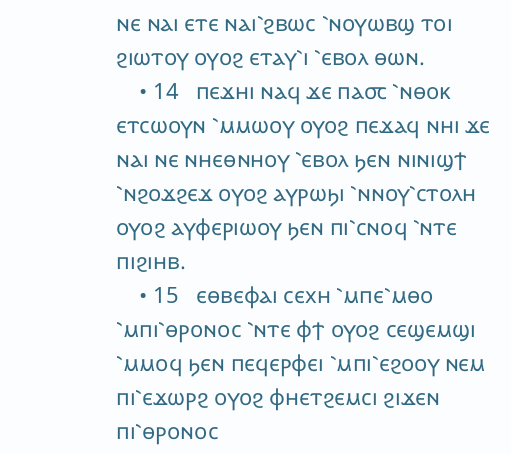ⲛⲉ ⲛⲁⲓ ⲉⲧⲉ ⲛⲁⲓ⳿ϩⲃⲱⲥ ⳿ⲛⲟⲩⲱⲃϣ ⲧⲟⲓ ϩⲓⲱⲧⲟⲩ ⲟⲩⲟϩ ⲉⲧⲁⲩ⳿ⲓ ⳿ⲉⲃⲟⲗ ⲑⲱⲛ.
    • 14   ⲡⲉϫⲏⲓ ⲛⲁϥ ϫⲉ ⲡⲁ⳪ ⳿ⲛⲑⲟⲕ ⲉⲧⲥⲱⲟⲩⲛ ⳿ⲙⲙⲱⲟⲩ ⲟⲩⲟϩ ⲡⲉϫⲁϥ ⲛⲏⲓ ϫⲉ ⲛⲁⲓ ⲛⲉ ⲛⲏⲉⲑⲛⲏⲟⲩ ⳿ⲉⲃⲟⲗ ϧⲉⲛ ⲛⲓⲛⲓϣϯ ⳿ⲛϩⲟϫϩⲉϫ ⲟⲩⲟϩ ⲁⲩⲣⲱϧⲓ ⳿ⲛⲛⲟⲩ⳿ⲥⲧⲟⲗⲏ ⲟⲩⲟϩ ⲁⲩⲫⲉⲣⲓⲱⲟⲩ ϧⲉⲛ ⲡⲓ⳿ⲥⲛⲟϥ ⳿ⲛⲧⲉ ⲡⲓϩⲓⲏⲃ.
    • 15   ⲉⲑⲃⲉⲫⲁⲓ ⲥⲉⲭⲏ ⳿ⲙⲡⲉ⳿ⲙⲑⲟ ⳿ⲙⲡⲓ⳿ⲑⲣⲟⲛⲟⲥ ⳿ⲛⲧⲉ ⲫϯ ⲟⲩⲟϩ ⲥⲉϣⲉⲙϣⲓ ⳿ⲙⲙⲟϥ ϧⲉⲛ ⲡⲉϥⲉⲣⲫⲉⲓ ⳿ⲙⲡⲓ⳿ⲉϩⲟⲟⲩ ⲛⲉⲙ ⲡⲓ⳿ⲉϫⲱⲣϩ ⲟⲩⲟϩ ⲫⲏⲉⲧϩⲉⲙⲥⲓ ϩⲓϫⲉⲛ ⲡⲓ⳿ⲑⲣⲟⲛⲟⲥ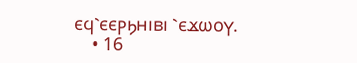ⲉϥ⳿ⲉⲉⲣϧⲏⲓⲃⲓ ⳿ⲉϫⲱⲟⲩ.
    • 16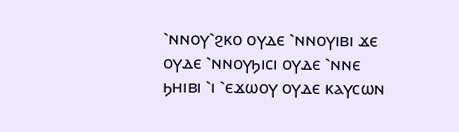⳿ⲛⲛⲟⲩ⳿ϩⲕⲟ ⲟⲩⲇⲉ ⳿ⲛⲛⲟⲩⲓⲃⲓ ϫⲉ ⲟⲩⲇⲉ ⳿ⲛⲛⲟⲩϧⲓⲥⲓ ⲟⲩⲇⲉ ⳿ⲛⲛⲉ ϧⲏⲓⲃⲓ ⳿ⲓ ⳿ⲉϫⲱⲟⲩ ⲟⲩⲇⲉ ⲕⲁⲩⲥⲱⲛ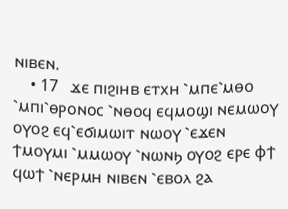ⲛⲓⲃⲉⲛ.
    • 17   ϫⲉ ⲡⲓϩⲓⲏⲃ ⲉⲧⲭⲏ ⳿ⲙⲡⲉ⳿ⲙⲑⲟ ⳿ⲙⲡⲓ⳿ⲑⲣⲟⲛⲟⲥ ⳿ⲛⲑⲟϥ ⲉϥⲙⲟϣⲓ ⲛⲉⲙⲱⲟⲩ ⲟⲩⲟϩ ⲉϥ⳿ⲉϭⲓⲙⲱⲓⲧ ⲛⲱⲟⲩ ⳿ⲉϫⲉⲛ ϯⲙⲟⲩⲙⲓ ⳿ⲙⲙⲱⲟⲩ ⳿ⲛⲱⲛϧ ⲟⲩⲟϩ ⲉⲣⲉ ⲫϯ ϥⲱϯ ⳿ⲛⲉⲣⲙⲏ ⲛⲓⲃⲉⲛ ⳿ⲉⲃⲟⲗ ϩⲁ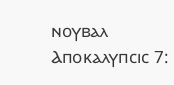ⲛⲟⲩⲃⲁⲗ
Ⲁⲡⲟⲕⲁⲗⲩⲡⲥⲓⲥ 7: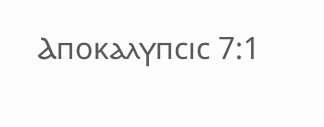Ⲁⲡⲟⲕⲁⲗⲩⲡⲥⲓⲥ 7:1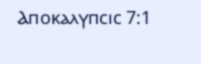Ⲁⲡⲟⲕⲁⲗⲩⲡⲥⲓⲥ 7:1